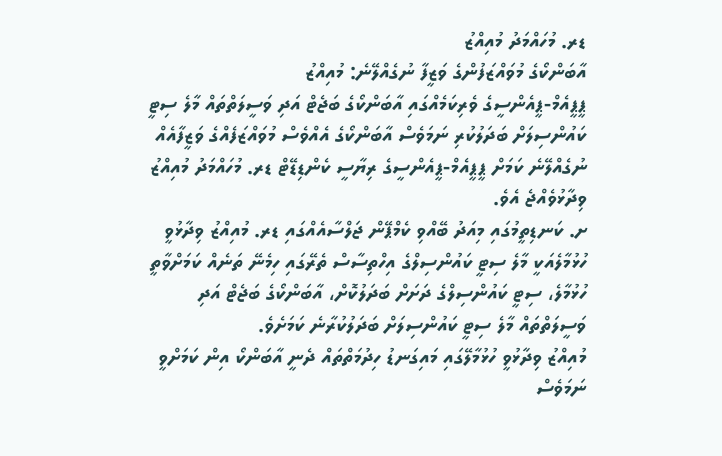ޑރ. މުހައްމަދު މުއިއްޒު
އާބަންކޯގެ މުވައްޒަފުންގެ ވަޒީފާ ނުގެއްލޭނެ: މުއިއްޒު
ޕީޕީއެމް-ޕީއެންސީގެ ވެރިކަމެއްގައި އާބަންކޯގެ ބަޖެޓް އަދި ވަސީލަތްތައް މާލެ ސިޓީ ކައުންސިލަށް ބަދަލުކުރި ނަމަވެސް އާބަންކޯގެ އެއްވެސް މުވައްޒަފެއްގެ ވަޒީފާއެއް ނުގެއްލޭނެ ކަމަށް ޕީޕީއެމް-ޕީއެންސީގެ ރިޔާސީ ކެންޑިޑޭޓް ޑރ. މުހައްމަދު މުއިއްޒު ވިދާޅުވެއްޖެ އެވެ.
ށ. ކަނޑިތީމުގައި މިއަދު ބޭއްވި ކެމްޕޭން ޖަލްސާއެއްގައި ޑރ. މުއިއްޒު ވިދާޅުވީ ހުޅުމާލެއަކީ މާލެ ސިޓީ ކައުންސިލްގެ އިހްތިސާސް ތެރޭގައި ހިމެނޭ ތަނެއް ކަމަށްވާތީ ހުޅުމާލެ، ސިޓީ ކައުންސިލްގެ ދަށަށް ބަދަލުކޮށް، އާބަންކޯގެ ބަޖެޓް އަދި ވަސީލަތްތައް މާލެ ސިޓީ ކައުންސިލަށް ބަދަލުކުރާނެ ކަމަށެވެ.
މުއިއްޒު ވިދާޅުވީ ހުޅުމާލޭގައި މައިގަނޑު ހިދުމަތްތައް ދެނީ އާބަންކޯ އިން ކަމަށްވީ ނަމަވެސް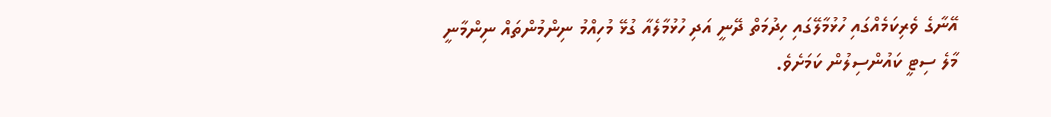އޭނާގެ ވެރިކަމެއްގައި ހުޅުމާލޭގައި ހިދުމަތް ދޭނީ އަދި ހުޅުމާލެއާ ގުޅޭ މުހިއްމު ނިންމުންތައް ނިންމާނީ މާލެ ސިޓީ ކައުންސިލުން ކަމަށެވެ.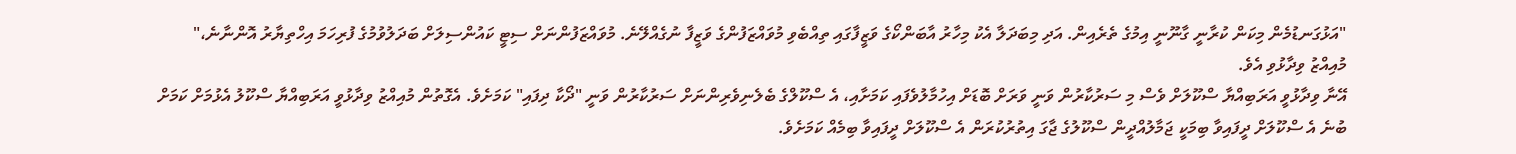"އަޅުގަނޑުމެން މިކަން ކުރާނީ ގާނޫނީ އިމުގެ ތެރެއިން. އަދި މިބަދަލާ އެކު މިހާރު އާބަންކޯގެ ވަޒީފާގައި ތިއްބެވި މުވައްޒަފުންގެ ވަޒީފާ ނުގެއްލޭނެ. މުވައްޒަފުންނަށް ސިޓީ ކައުންސިލަށް ބަދަލުވުމުގެ ފުރިހަމަ އިހްތިޔާރު އޮންނާނެ،" މުއިއްޒު ވިދާޅުވި އެވެ.
އޭނާ ވިދާޅުވީ އަރަބިއްޔާ ސްކޫލަށް ވެސް މި ސަރުކާރުން ވަނީ ވަރަށް ބޮޑަށް އިހުމާލުވެފައި ކަމަށާއި، އެ ސްކޫލްގެ ބެލެނިވެރިންނަށް ސަރުކާރުން ވަނީ "ދޯކާ ދިފައި" ކަމަށެވެ. އެގޮތުން މުއިއްޒު ވިދާޅުވީ އަރަބިއްޔާ ސްކޫލު އެޅުމަށް ކަމަށް ބުނެ އެ ސްކޫލަށް ދީފައިވާ ބިމަކީ ޖަމާލުއްދީން ސްކޫލުގެ ޖާގަ އިތުރުކުރަން އެ ސްކޫލަށް ދީފައިވާ ބިމެއް ކަމަށެވެ.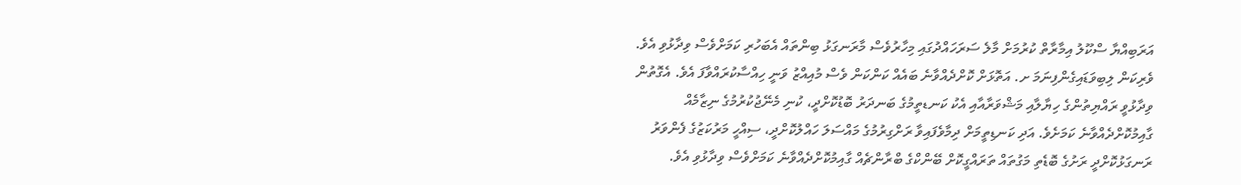އަރަބިއްޔާ ސްކޫލު އިމާރާތް ކުރުމަށް މާލެ ސަރަހައްދުގައި މިހާރުވެސް މާރަނގަޅު ބިންތައް އެބަހުރި ކަމަށްވެސް ވިދާޅުވި އެވެ.
ވެރިކަން ލިބިވަޑައިގެންފިނަމަ ށ. އަތޮޅަށް ކޮށްދެއްވާނެ ބައެއް ކަންކަން ވެސް މުއިއްޒު ވަނީ ހިއްސާކުރައްވާފަ އެވެ. އެގޮތުން ވިދާޅުވީ ރައްޔިތުންގެ ހިޔާލާއި މަޝްވަރާއާއި އެކު ކަނޑތީމުގެ ބަނދަރު ބޮޑުކޮށްދީ، ކުނި މެނޭޖުކުރުމުގެ ނިޒާމެއް ގާއިމުކޮށްދެއްވާނެ ކަމަށެވެ. އަދި ކަނޑިތީމަށް ދިމާވެފައިވާ ރަށްގިރުމުގެ މައްސަލަ ހައްލުކޮށްދީ، ސިއްހީ މަރުކަޒުގެ ފެންވަރު ރަނގަޅުކޮށްދީ ރަށުގެ ބޮޑެތި މަގުތައް ތަރައްގީކޮށް ބޭންކްގެ ބްރާންޗެއް ގާއިމުކޮށްދެއްވާނެ ކަމަށްވެސް ވިދާޅުވި އެވެ.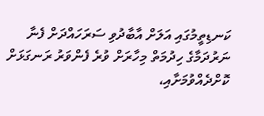ކަނޑިތީމުގައި އަލަށް އާބާދުވި ސަރަހައްދަށް ފެނާ ނަރުދަމާގެ ހިދުމަތް މިހާރަށް ވުރެ ފެންވަރު ރަނގަޅަށް ކޮށްދެއްވުމަށާއި،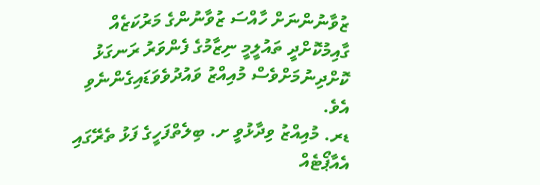ޒުވާނުންނަށް ހާއްސަ ޒުވާނުންގެ މަރުކަޒެއް ގާއިމުކޮށްދީ ތައުލީމީ ނިޒާމުގެ ފެންވަރު ރަނގަޅު ކޮށްދިނުމަށްވެސް މުއިއްޒު ވައުދުވެވަޑައިގެންނެވި އެވެ.
ޑރ. މުއިއްޒު ވިދާޅުވީ ށ. ބިލެތްފަހީގެ ފަޅު ތެރޭގައި އެއާޕޯޓެއް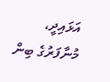އަޅައިދީ، މުނާފަރުގެ ބިން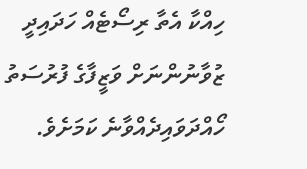ހިއްކާ އެތާ ރިސޯޓެއް ހަދައިދީ ޒުވާނުންނަށް ވަޒީފާގެ ފުރުސަތު ހޯއްދަވައިދެއްވާނެ ކަމަށެވެ.